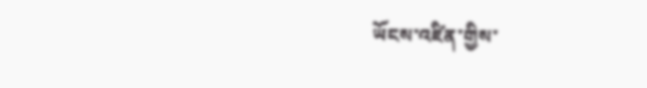ཡོངས་འཛིན་གྱིས་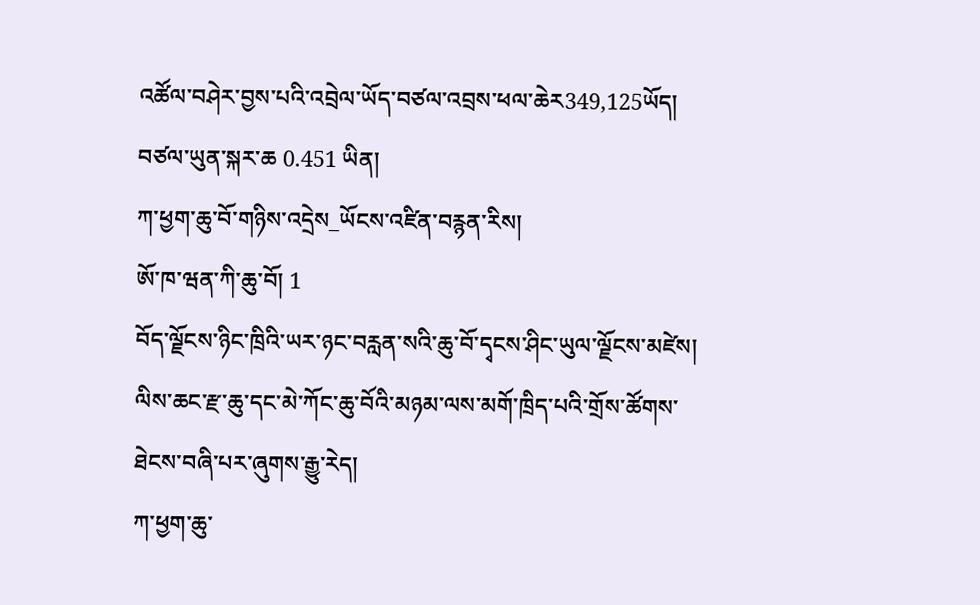འཚོལ་བཤེར་བྱས་པའི་འབྲེལ་ཡོད་བཙལ་འབྲས་ཕལ་ཆེར349,125ཡོད།  བཙལ་ཡུན་སྐར་ཆ 0.451 ཡིན།
ཀ་ཕྱག་ཆུ་བོ་གཉིས་འདྲེས_ཡོངས་འཛིན་བརྙན་རིས།
ཨོ་ཁ་ཝན་ཀི་ཆུ་བོ། 1
བོད་ལྗོངས་ཉིང་ཁྲིའི་ཡར་ཉང་བརླན་སའི་ཆུ་བོ་དྭངས་ཤིང་ཡུལ་ལྗོངས་མཛེས།
ལིས་ཆང་རྫ་ཆུ་དང་མེ་ཀོང་ཆུ་བོའི་མཉམ་ལས་མགོ་ཁྲིད་པའི་གྲོས་ཚོགས་ཐེངས་བཞི་པར་ཞུགས་རྒྱུ་རེད།
ཀ་ཕྱག་ཆུ་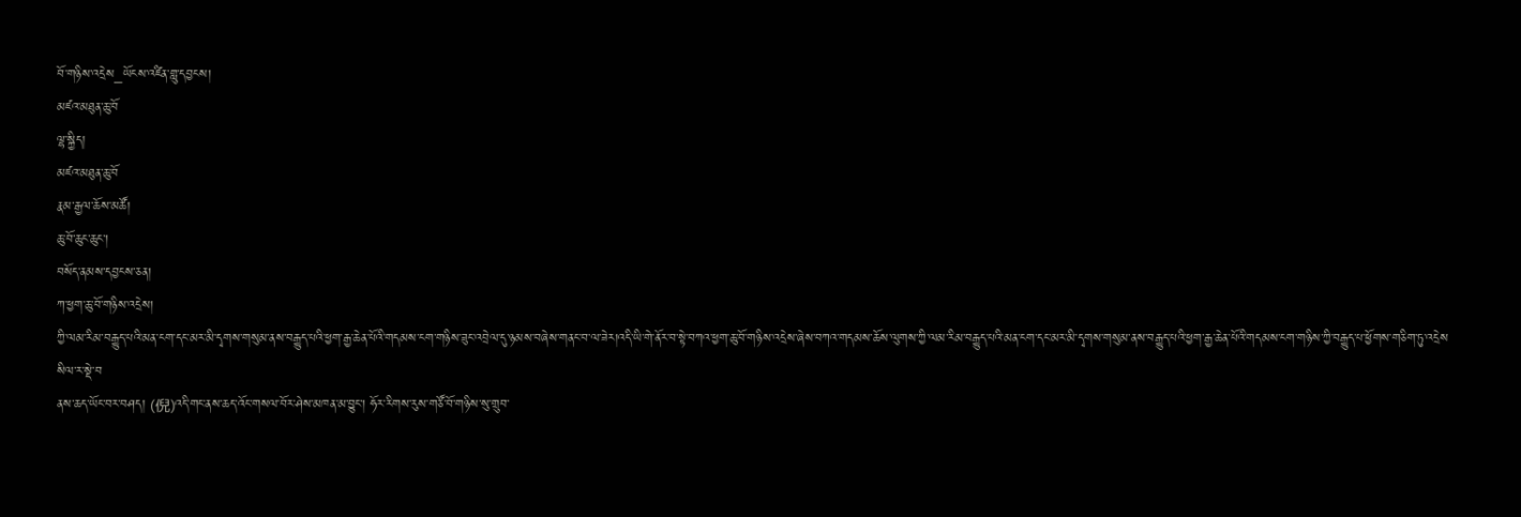བོ་གཉིས་འདྲེས_ཡོངས་འཛིན་གླུ་དབྱངས།
མཛའ་མཐུན་ཆུ་བོ
ལྷ་སྐྱིད།
མཛའ་མཐུན་ཆུ་བོ
རྣམ་རྒྱལ་ཆོས་མཚོ།
ཆུ་བོ་ཆུང་ཆུང་།
བསོད་ནམས་དབྱངས་ཅན།
ཀ་ཕྱག་ཆུ་བོ་གཉིས་འདྲེས།
ཀྱི་ལམ་རིམ་བརྒྱུད་པའི་མན་ངག་དང་མར་མི་དྭགས་གསུམ་ནས་བརྒྱུད་པའི་ཕྱག་རྒྱ་ཆེན་པོའི་གདམས་ངག་གཉིས་ཟུང་འབྲེལ་དུ་ཉམས་བཞེས་གནང་བ་ལ་ཟེར།འདི་ཡི་གེ་ནོར་བ་སྟེ་བཀའ་ཕྱག་ཆུ་བོ་གཉིས་འདྲེས་ཞེས་བཀའ་གདམས་ཆོས་ལུགས་ཀྱི་ལམ་རིམ་བརྒྱུད་པའི་མན་ངག་དང་མར་མི་དྭགས་གསུམ་ནས་བརྒྱུད་པའི་ཕྱག་རྒྱ་ཆེན་པོའི་གདམས་ངག་གཉིས་ཀྱི་བརྒྱུད་པ་ཕྱོགས་གཅིག་ཏུ་འདྲེས
སིལ་ར་སྡེ་བ
ནས་ཆད་ཡོང་བར་བཤད། (倪)འདི་གང་ནས་ཆད་འོང་གསལ་བོར་ཤེས་མཁན་མ་བྱུང་། ཧོར་རིགས་རུས་གཙོ་བོ་གཉིས་སུ་གྲུབ་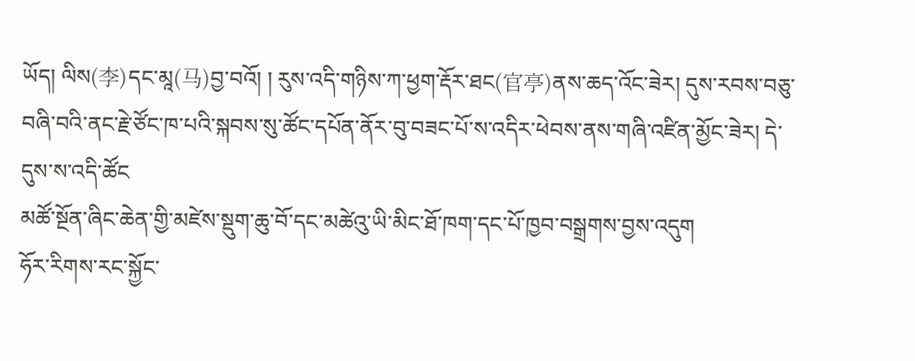ཡོད། ལིས(李)དང་མཱ(马)བྱ་བའོ། ། རུས་འདི་གཉིས་ཀ་ཕྱག་རྡོར་ཐང(官亭)ནས་ཆད་འོང་ཟེར། དུས་རབས་བཅུ་བཞི་བའི་ནང་རྗེ་ཙོང་ཁ་པའི་སྐབས་སུ་ཚོང་དཔོན་ནོར་བུ་བཟང་པོ་ས་འདིར་ཕེབས་ནས་གཞི་འཛིན་མྱོང་ཟེར། དེ་དུས་ས་འདི་ཚོང
མཚོ་སྔོན་ཞིང་ཆེན་གྱི་མཛེས་སྡུག་ཆུ་བོ་དང་མཚེའུ་ཡི་མིང་ཐོ་ཁག་དང་པོ་ཁྱབ་བསྒྲགས་བྱས་འདུག
ཧོར་རིགས་རང་སྐྱོང་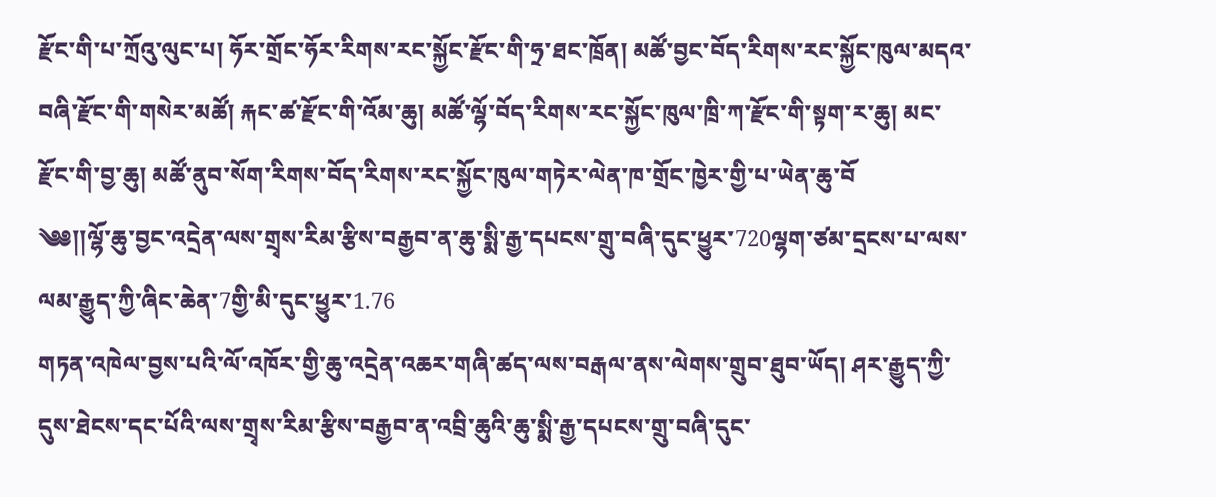རྫོང་གི་པ་ཀྲོའུ་ལུང་པ། ཧོར་གྲོང་ཧོར་རིགས་རང་སྐྱོང་རྫོང་གི་ཧྲ་ཐང་ཁྲོན། མཚོ་བྱང་བོད་རིགས་རང་སྐྱོང་ཁུལ་མདའ་བཞི་རྫོང་གི་གསེར་མཚོ། རྐང་ཚ་རྫོང་གི་འོམ་ཆུ། མཚོ་ལྷོ་བོད་རིགས་རང་སྐྱོང་ཁུལ་ཁྲི་ཀ་རྫོང་གི་སྟག་ར་ཆུ། མང་རྫོང་གི་བྱ་ཆུ། མཚོ་ནུབ་སོག་རིགས་བོད་རིགས་རང་སྐྱོང་ཁུལ་གཏེར་ལེན་ཁ་གྲོང་ཁྱེར་གྱི་པ་ཡེན་ཆུ་བོ
༄༅།།ལྷོ་ཆུ་བྱང་འདྲེན་ལས་གྲྭས་རིམ་རྩིས་བརྒྱབ་ན་ཆུ་སྨི་རྒྱ་དཔངས་གྲུ་བཞི་དུང་ཕྱུར་720ལྷག་ཙམ་དྲངས་པ་ལས་ལམ་རྒྱུད་ཀྱི་ཞིང་ཆེན་7གྱི་མི་དུང་ཕྱུར་1.76
གཏན་འཁེལ་བྱས་པའི་ལོ་འཁོར་གྱི་ཆུ་འདྲེན་འཆར་གཞི་ཚད་ལས་བརྒལ་ནས་ལེགས་གྲུབ་ཐུབ་ཡོད། ཤར་རྒྱུད་ཀྱི་དུས་ཐེངས་དང་པོའི་ལས་གྲྭས་རིམ་རྩིས་བརྒྱབ་ན་འབྲི་ཆུའི་ཆུ་སྨི་རྒྱ་དཔངས་གྲུ་བཞི་དུང་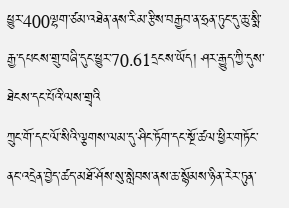ཕྱུར་400ལྷག་ཙམ་འཐེན་ནས་རིམ་རྩིས་བརྒྱབ་ན་ཧྲན་ཏུང་དུ་ཆུ་སྨི་རྒྱ་དཔངས་གྲུ་བཞི་དུང་ཕྱུར་70.61དྲངས་ཡོད། ཤར་རྒྱུད་ཀྱི་དུས་ཐེངས་དང་པོའི་ལས་གྲྭའི
ཀྲུང་གོ་དང་ལོ་སིའི་ལྕགས་ལམ་དུ་ཤིང་ཏོག་དང་སྔོ་ཚལ་ཕྱིར་གཏོང་ནང་འདྲེན་བྱེད་ཚད་མཐོ་ཤོས་སུ་སླེབས་ནས་ཆ་སྙོམས་ཉིན་རེར་ཏུན་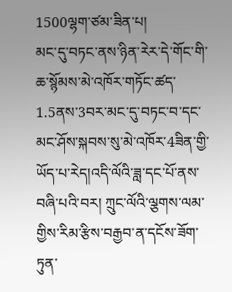1500ལྷག་ཙམ་ཟིན་པ།
མང་དུ་བཏང་ནས་ཉིན་རེར་དེ་གོང་གི་ཆ་སྙོམས་མེ་འཁོར་གཏོང་ཚད་1.5ནས་3བར་མང་དུ་བཏང་བ་དང་མང་ཤོས་སྐབས་སུ་མེ་འཁོར་4ཟིན་གྱི་ཡོད་པ་རེད།འདི་ལོའི་ཟླ་དང་པོ་ནས་བཞི་པའི་བར། ཀྲུང་ལོའི་ལྕགས་ལམ་གྱིས་རིམ་རྩིས་བརྒྱབ་ན་དངོས་ཟོག་ཏུན་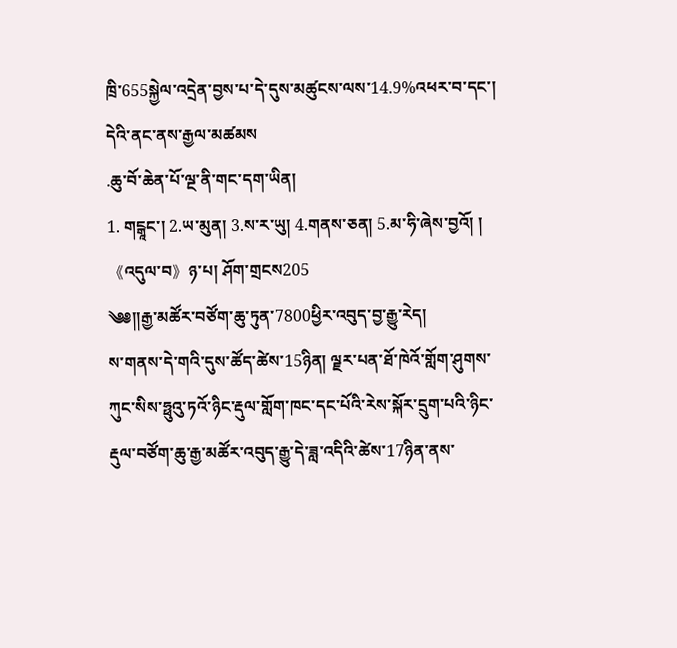ཁྲི་655སྐྱེལ་འདྲེན་བྱས་པ་དེ་དུས་མཚུངས་ལས་14.9%འཕར་བ་དང་། དེའི་ནང་ནས་རྒྱལ་མཚམས
.ཆུ་བོ་ཆེན་པོ་ལྔ་ནི་གང་དག་ཡིན།
1. གངྒཱང་། 2.ཡ་མུན། 3.ས་ར་ཡུ། 4.གནས་ཅན། 5.མ་ཧི་ཞེས་བྱའོ། ། 《འདུལ་བ》ཉ་པ། ཤོག་གྲངས205
༄༅།།རྒྱ་མཚོར་བཙོག་ཆུ་ཏུན་7800ཕྱིར་འབུད་བྱ་རྒྱུ་རེད།
ས་གནས་དེ་གའི་དུས་ཚོད་ཚེས་15ཉིན། ལྗར་པན་ཐོ་ཁེའོ་གློག་ཤུགས་ཀུང་སིས་ཧྥུའུ་ཏའོ་ཉིང་རྡུལ་གློག་ཁང་དང་པོའི་རེས་སྐོར་དྲུག་པའི་ཉིང་རྡུལ་བཙོག་ཆུ་རྒྱ་མཚོར་འབུད་རྒྱུ་དེ་ཟླ་འདིའི་ཚེས་17ཉིན་ནས་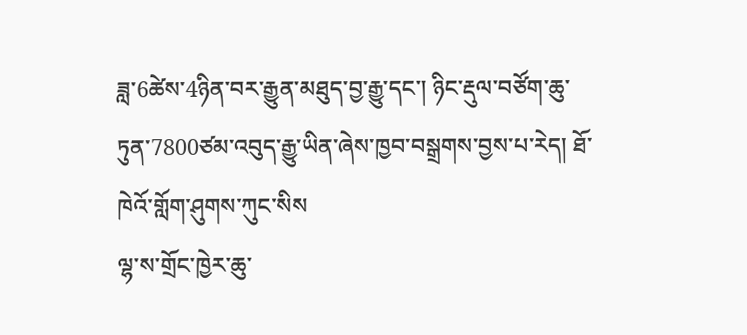ཟླ་6ཚེས་4ཉིན་བར་རྒྱུན་མཐུད་བྱ་རྒྱུ་དང་། ཉིང་རྡུལ་བཙོག་ཆུ་ཏུན་7800ཙམ་འབུད་རྒྱུ་ཡིན་ཞེས་ཁྱབ་བསྒྲགས་བྱས་པ་རེད། ཐོ་ཁེའོ་གློག་ཤུགས་ཀུང་སིས
ལྷ་ས་གྲོང་ཁྱེར་ཆུ་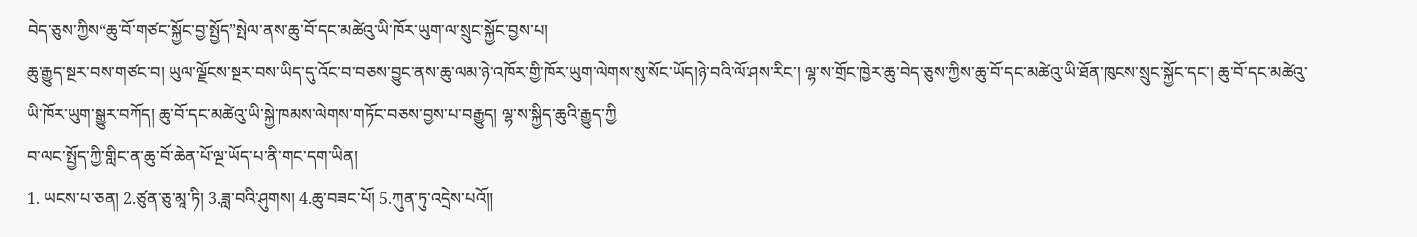བེད་ཅུས་ཀྱིས“ཆུ་བོ་གཙང་སྐྱོང་བྱ་སྤྱོད”སྤེལ་ནས་ཆུ་བོ་དང་མཚེའུ་ཡི་ཁོར་ཡུག་ལ་སྲུང་སྐྱོང་བྱས་པ།
ཆུ་རྒྱུད་སྔར་བས་གཙང་བ། ཡུལ་ལྗོངས་སྔར་བས་ཡིད་དུ་འོང་བ་བཅས་བྱུང་ནས་ཆུ་ལམ་ཉེ་འཁོར་གྱི་ཁོར་ཡུག་ལེགས་སུ་སོང་ཡོད།ཉེ་བའི་ལོ་ཤས་རིང་། ལྷ་ས་གྲོང་ཁྱེར་ཆུ་བེད་ཅུས་ཀྱིས་ཆུ་བོ་དང་མཚེའུ་ཡི་ཐོན་ཁུངས་སྲུང་སྐྱོང་དང་། ཆུ་བོ་དང་མཚེའུ་ཡི་ཁོར་ཡུག་སྒྱུར་བཀོད། ཆུ་བོ་དང་མཚེའུ་ཡི་སྐྱེ་ཁམས་ལེགས་གཏོང་བཅས་བྱས་པ་བརྒྱུད། ལྷ་ས་སྐྱིད་ཆུའི་རྒྱུད་ཀྱི
བ་ལང་སྤྱོད་ཀྱི་གླིང་ན་ཆུ་བོ་ཆེན་པོ་ལྔ་ཡོད་པ་ནི་གང་དག་ཡིན།
1. ཡངས་པ་ཅན། 2.ཙུན་ཅུ་མཱ་ཏི། 3.ཟླ་བའི་ཤུགས། 4.ཆུ་བཟང་པོ། 5.ཀུན་ཏུ་འདྲེས་པའོ༎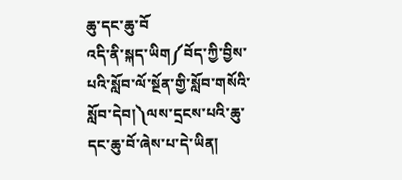ཆུ་དང་ཆུ་བོ
འདི་ནི་སྐད་ཡིག༼བོད་ཀྱི་བྱིས་པའི་སློབ་ལོ་སྔོན་གྱི་སློབ་གསོའི་སློབ་དེབ།༽ལས་དྲངས་པའི་ཆུ་དང་ཆུ་བོ་ཞེས་པ་དེ་ཡིན།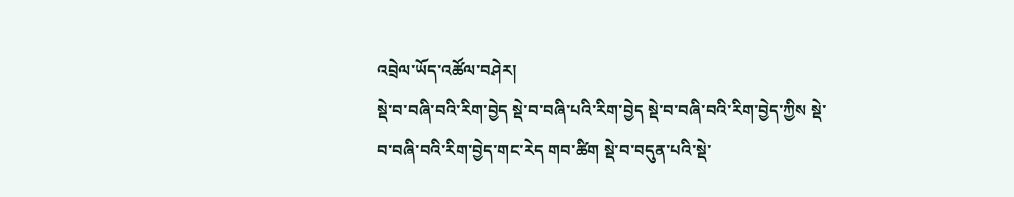འབྲེལ་ཡོད་འཚོལ་བཤེར།
སྡེ་བ་བཞི་བའི་རིག་བྱེད སྡེ་བ་བཞི་པའི་རིག་བྱེད སྡེ་བ་བཞི་བའི་རིག་བྱེད་ཀྱིས སྡེ་བ་བཞི་བའི་རིག་བྱེད་གང་རེད གབ་ཚིག སྡེ་བ་བདུན་པའི་སྡེ་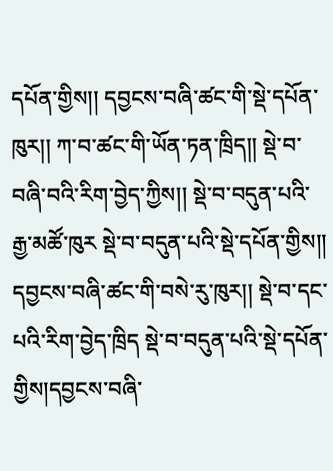དཔོན་གྱིས།། དབྱངས་བཞི་ཚང་གི་སྡེ་དཔོན་ཁུར།། ཀ་བ་ཚང་གི་ཡོན་ཏན་ཁྲིད།། སྡེ་བ་བཞི་བའི་རིག་བྱེད་ཀྱིས།། སྡེ་བ་བདུན་པའི་རྒྱ་མཚོ་ཁུར སྡེ་བ་བདུན་པའི་སྡེ་དཔོན་གྱིས།། དབྱངས་བཞི་ཚང་གི་བསེ་རུ་ཁུར།། སྡེ་བ་དང་པའི་རིག་བྱེད་ཁྲིད སྡེ་བ་བདུན་པའི་སྡེ་དཔོན་གྱིས།དབྱངས་བཞི་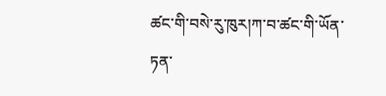ཚང་གི་བསེ་རུ་ཁུར།ཀ་བ་ཚང་གི་ཡོན་ཏན་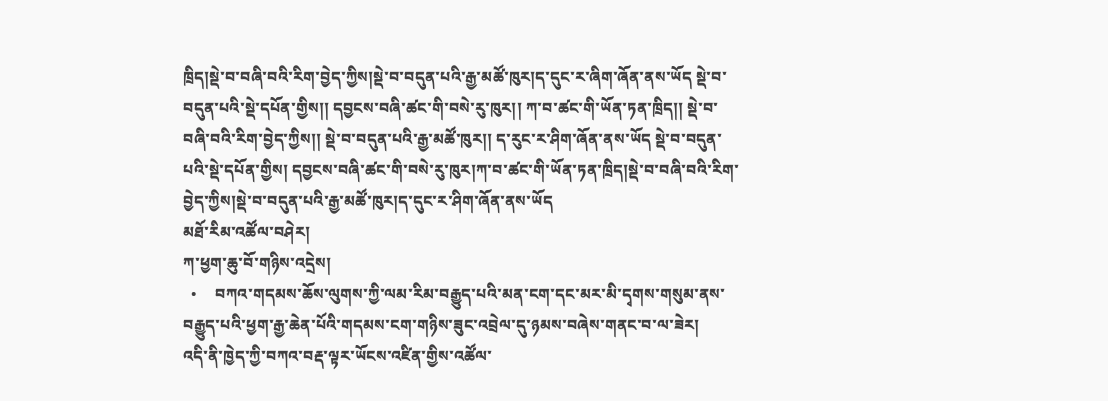ཁྲིད།སྡེ་བ་བཞི་བའི་རིག་བྱེད་ཀྱིས།སྡེ་བ་བདུན་པའི་རྒྱ་མཚོ་ཁུར།ད་དུང་ར་ཞིག་ཞོན་ནས་ཡོད སྡེ་བ་བདུན་པའི་སྡེ་དཔོན་གྱིས།། དབྱངས་བཞི་ཚང་གི་བསེ་རུ་ཁུར།། ཀ་བ་ཚང་གི་ཡོན་ཏན་ཁྲིད།། སྡེ་བ་བཞི་བའི་རིག་བྱེད་ཀྱིས།། སྡེ་བ་བདུན་པའི་རྒྱ་མཚོ་ཁུར།། ད་རུང་ར་ཤིག་ཞོན་ནས་ཡོད སྡེ་བ་བདུན་པའི་སྡེ་དཔོན་གྱིས། དབྱངས་བཞི་ཚང་གི་བསེ་རུ་ཁུར།ཀ་བ་ཚང་གི་ཡོན་ཏན་ཁྲིད།སྡེ་བ་བཞི་བའི་རིག་བྱེད་ཀྱིས།སྡེ་བ་བདུན་པའི་རྒྱ་མཚོ་ཁུར།ད་དུང་ར་ཤིག་ཞོན་ནས་ཡོད
མཐོ་རིམ་འཚོལ་བཤེར།
ཀ་ཕྱག་ཆུ་བོ་གཉིས་འདྲེས།
  •     བཀའ་གདམས་ཆོས་ལུགས་ཀྱི་ལམ་རིམ་བརྒྱུད་པའི་མན་ངག་དང་མར་མི་དྭགས་གསུམ་ནས་བརྒྱུད་པའི་ཕྱག་རྒྱ་ཆེན་པོའི་གདམས་ངག་གཉིས་ཟུང་འབྲེལ་དུ་ཉམས་བཞེས་གནང་བ་ལ་ཟེར།
འདི་ནི་ཁྱེད་ཀྱི་བཀའ་བརྡ་ལྟར་ཡོངས་འཛིན་གྱིས་འཚོལ་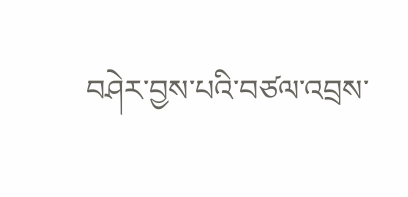བཤེར་བྱས་པའི་བཙལ་འབྲས་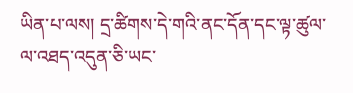ཡིན་པ་ལས། དྲ་ཚིགས་དེ་གའི་ནང་དོན་དང་ལྟ་ཚུལ་ལ་འཐད་འདུན་ཅི་ཡང་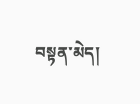བསྟན་མེད།